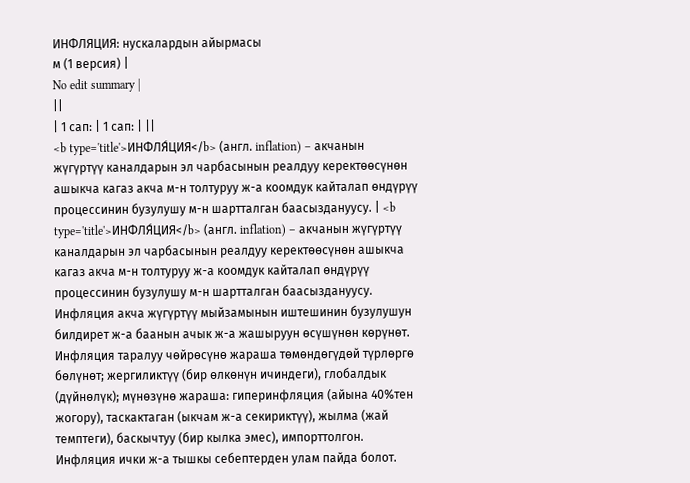ИНФЛЯЦИЯ: нускалардын айырмасы
м (1 версия) |
No edit summary |
||
| 1 сап: | 1 сап: | ||
<b type='title'>ИНФЛЯ́ЦИЯ</b> (англ. inflation) – акчанын жүгүртүү каналдарын эл чарбасынын реалдуу керектөөсүнөн ашыкча кагаз акча м-н толтуруу ж-а коомдук кайталап өндүрүү процессинин бузулушу м-н шартталган баасыздануусу. | <b type='title'>ИНФЛЯ́ЦИЯ</b> (англ. inflation) – акчанын жүгүртүү каналдарын эл чарбасынын реалдуу керектөөсүнөн ашыкча кагаз акча м-н толтуруу ж-а коомдук кайталап өндүрүү процессинин бузулушу м-н шартталган баасыздануусу. Инфляция акча жүгүртүү мыйзамынын иштешинин бузулушун билдирет ж-а баанын ачык ж-а жашыруун өсүшүнөн көрүнөт. Инфляция таралуу чөйрөсүнө жараша төмөндөгүдөй түрлөргө бөлүнөт; жергиликтүү (бир өлкөнүн ичиндеги), глобалдык (дүйнөлүк); мүнөзүнө жараша: гиперинфляция (айына 40%тен жогору), таскактаган (ыкчам ж-а секириктүү), жылма (жай темптеги), баскычтуу (бир кылка эмес), импорттолгон. Инфляция ички ж-а тышкы себептерден улам пайда болот.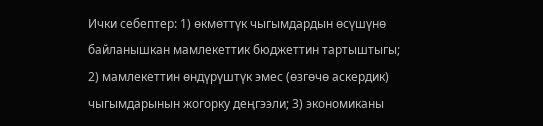Ички себептер: 1) өкмөттүк чыгымдардын өсүшүнө байланышкан мамлекеттик бюджеттин тартыштыгы; 2) мамлекеттин өндүрүштүк эмес (өзгөчө аскердик) чыгымдарынын жогорку деңгээли; 3) экономиканы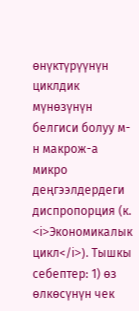өнүктүрүүнүн циклдик мүнөзүнүн белгиси болуу м-н макрож-а микро деңгээлдердеги диспропорция (к. <i>Экономикалык цикл</i>). Тышкы себептер: 1) өз өлкөсүнүн чек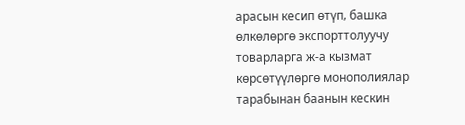арасын кесип өтүп‚ башка өлкөлөргө экспорттолуучу товарларга ж-а кызмат көрсөтүүлөргө монополиялар тарабынан баанын кескин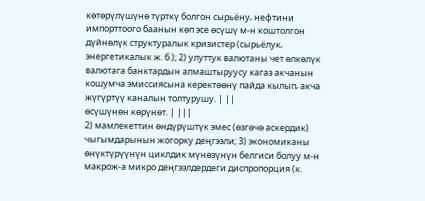көтөрүлүшүнө түрткү болгон сырьёну‚ нефтини импорттоого баанын көп эсе өсүшү м-н коштолгон дүйнөлүк структуралык кризистер (сырьёлук‚ энергетикалык ж. б.); 2) улуттук валютаны чет өлкөлүк валютага банктардын алмаштыруусу кагаз акчанын кошумча эмиссиясына керектөөнү пайда кылып‚ акча жүгүртүү каналын толтурушу. | ||
өсүшүнөн көрүнөт. | |||
2) мамлекеттин өндүрүштүк эмес (өзгөчө аскердик) чыгымдарынын жогорку деңгээли; 3) экономиканы өнүктүрүүнүн циклдик мүнөзүнүн белгиси болуу м-н макрож-а микро деңгээлдердеги диспропорция (к.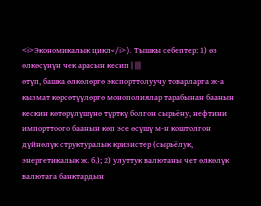<i>Экономикалык цикл</i>). Тышкы себептер: 1) өз өлкөсүнүн чек арасын кесип | |||
өтүп‚ башка өлкөлөргө экспорттолуучу товарларга ж-а кызмат көрсөтүүлөргө монополиялар тарабынан баанын кескин көтөрүлүшүнө түрткү болгон сырьёну‚ нефтини импорттоого баанын көп эсе өсүшү м-н коштолгон дүйнөлүк структуралык кризистер (сырьёлук‚ энергетикалык ж. б.); 2) улуттук валютаны чет өлкөлүк валютага банктардын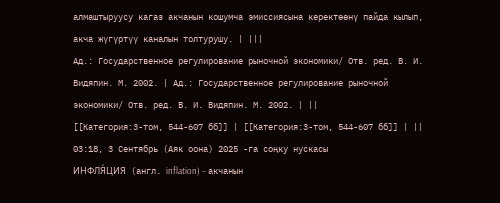алмаштыруусу кагаз акчанын кошумча эмиссиясына керектөөнү пайда кылып‚ акча жүгүртүү каналын толтурушу. | |||
Ад.: Государственное регулирование рыночной экономики/ Отв. ред. В. И. Видяпин. М. 2002. | Ад.: Государственное регулирование рыночной экономики/ Отв. ред. В. И. Видяпин. М. 2002. | ||
[[Категория:3-том, 544-607 бб]] | [[Категория:3-том, 544-607 бб]] | ||
03:18, 3 Сентябрь (Аяк оона) 2025 -га соңку нускасы
ИНФЛЯ́ЦИЯ (англ. inflation) – акчанын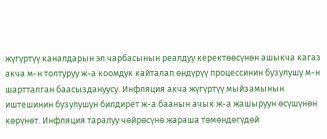жүгүртүү каналдарын эл чарбасынын реалдуу керектөөсүнөн ашыкча кагаз акча м-н толтуруу ж-а коомдук кайталап өндүрүү процессинин бузулушу м-н шартталган баасыздануусу. Инфляция акча жүгүртүү мыйзамынын иштешинин бузулушун билдирет ж-а баанын ачык ж-а жашыруун өсүшүнөн көрүнөт. Инфляция таралуу чөйрөсүнө жараша төмөндөгүдөй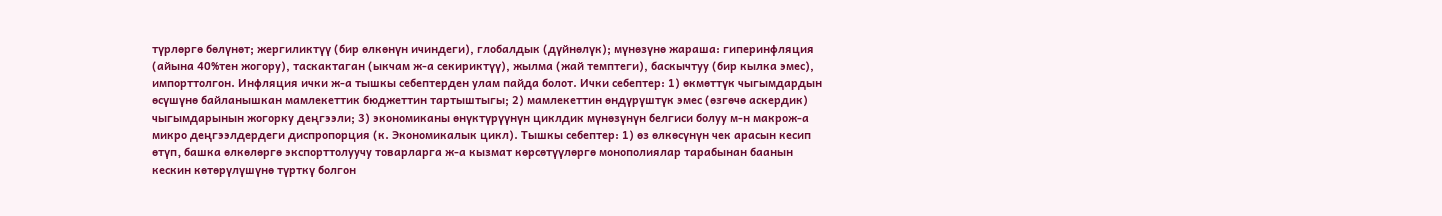түрлөргө бөлүнөт; жергиликтүү (бир өлкөнүн ичиндеги), глобалдык (дүйнөлүк); мүнөзүнө жараша: гиперинфляция (айына 40%тен жогору), таскактаган (ыкчам ж-а секириктүү), жылма (жай темптеги), баскычтуу (бир кылка эмес), импорттолгон. Инфляция ички ж-а тышкы себептерден улам пайда болот. Ички себептер: 1) өкмөттүк чыгымдардын өсүшүнө байланышкан мамлекеттик бюджеттин тартыштыгы; 2) мамлекеттин өндүрүштүк эмес (өзгөчө аскердик) чыгымдарынын жогорку деңгээли; 3) экономиканы өнүктүрүүнүн циклдик мүнөзүнүн белгиси болуу м-н макрож-а микро деңгээлдердеги диспропорция (к. Экономикалык цикл). Тышкы себептер: 1) өз өлкөсүнүн чек арасын кесип өтүп‚ башка өлкөлөргө экспорттолуучу товарларга ж-а кызмат көрсөтүүлөргө монополиялар тарабынан баанын кескин көтөрүлүшүнө түрткү болгон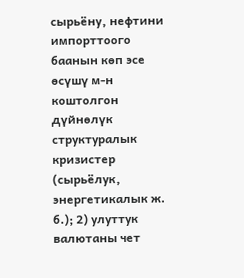сырьёну‚ нефтини импорттоого баанын көп эсе өсүшү м-н коштолгон дүйнөлүк структуралык кризистер (сырьёлук‚ энергетикалык ж. б.); 2) улуттук валютаны чет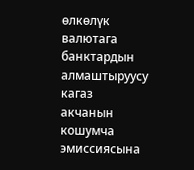өлкөлүк валютага банктардын алмаштыруусу кагаз акчанын кошумча эмиссиясына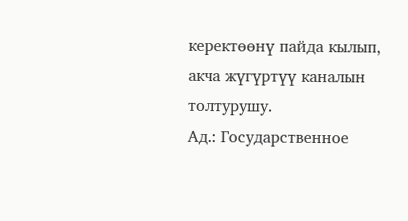керектөөнү пайда кылып‚ акча жүгүртүү каналын толтурушу.
Ад.: Государственное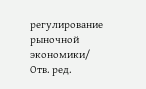регулирование рыночной экономики/ Отв. ред.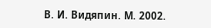В. И. Видяпин. М. 2002.